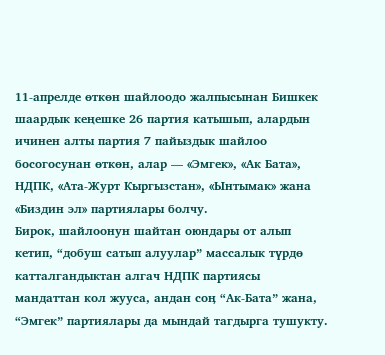11-апрелде өткөн шайлоодо жалпысынан Бишкек шаардык кеңешке 26 партия катышып, алардын ичинен алты партия 7 пайыздык шайлоо босогосунан өткөн, алар — «Эмгек», «Ак Бата», НДПК, «Ата-Журт Кыргызстан», «Ынтымак» жана «Биздин эл» партиялары болчу.
Бирок, шайлоонун шайтан оюндары от алып кетип, “добуш сатып алуулар” массалык түрдө катталгандыктан алгач НДПК партиясы мандаттан кол жууса, андан соӊ “Ак-Бата” жана, “Эмгек” партиялары да мындай тагдырга тушукту.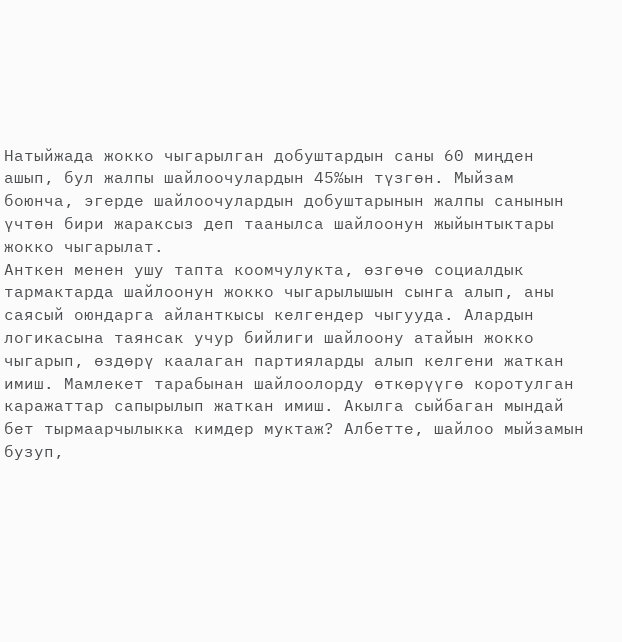Натыйжада жокко чыгарылган добуштардын саны 60 миңден ашып, бул жалпы шайлоочулардын 45%ын түзгөн. Мыйзам боюнча, эгерде шайлоочулардын добуштарынын жалпы санынын үчтөн бири жараксыз деп таанылса шайлоонун жыйынтыктары жокко чыгарылат.
Анткен менен ушу тапта коомчулукта, өзгөчө социалдык тармактарда шайлоонун жокко чыгарылышын сынга алып, аны саясый оюндарга айланткысы келгендер чыгууда. Алардын логикасына таянсак учур бийлиги шайлоону атайын жокко чыгарып, өздөрү каалаган партияларды алып келгени жаткан имиш. Мамлекет тарабынан шайлоолорду өткөрүүгө коротулган каражаттар сапырылып жаткан имиш. Акылга сыйбаган мындай бет тырмаарчылыкка кимдер муктаж? Албетте, шайлоо мыйзамын бузуп,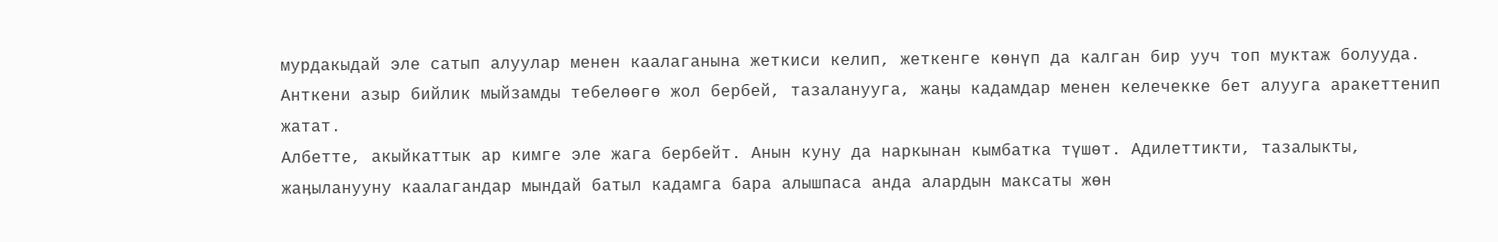мурдакыдай эле сатып алуулар менен каалаганына жеткиси келип, жеткенге көнүп да калган бир ууч топ муктаж болууда. Анткени азыр бийлик мыйзамды тебелөөгө жол бербей, тазаланууга, жаӊы кадамдар менен келечекке бет алууга аракеттенип жатат.
Албетте, акыйкаттык ар кимге эле жага бербейт. Анын куну да наркынан кымбатка түшөт. Адилеттикти, тазалыкты, жаӊыланууну каалагандар мындай батыл кадамга бара алышпаса анда алардын максаты жөн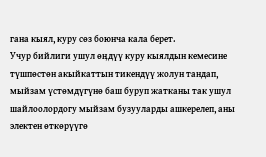гана кыял, куру сөз боюнча кала берет.
Учур бийлиги ушул өӊдүү куру кыялдын кемесине түшпөстөн акыйкаттын тикендүү жолун тандап, мыйзам үстөмдүгүнө баш буруп жатканы так ушул шайлоолордогу мыйзам бузууларды ашкерелеп, аны электен өткөрүүгө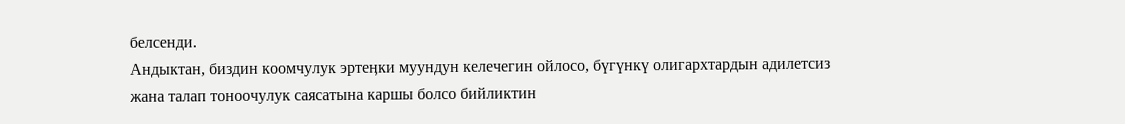белсенди.
Андыктан, биздин коомчулук эртеӊки муундун келечегин ойлосо, бүгүнкү олигархтардын адилетсиз жана талап тоноочулук саясатына каршы болсо бийликтин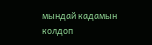мындай кадамын колдоп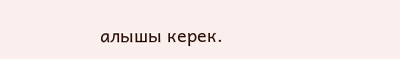алышы керек.